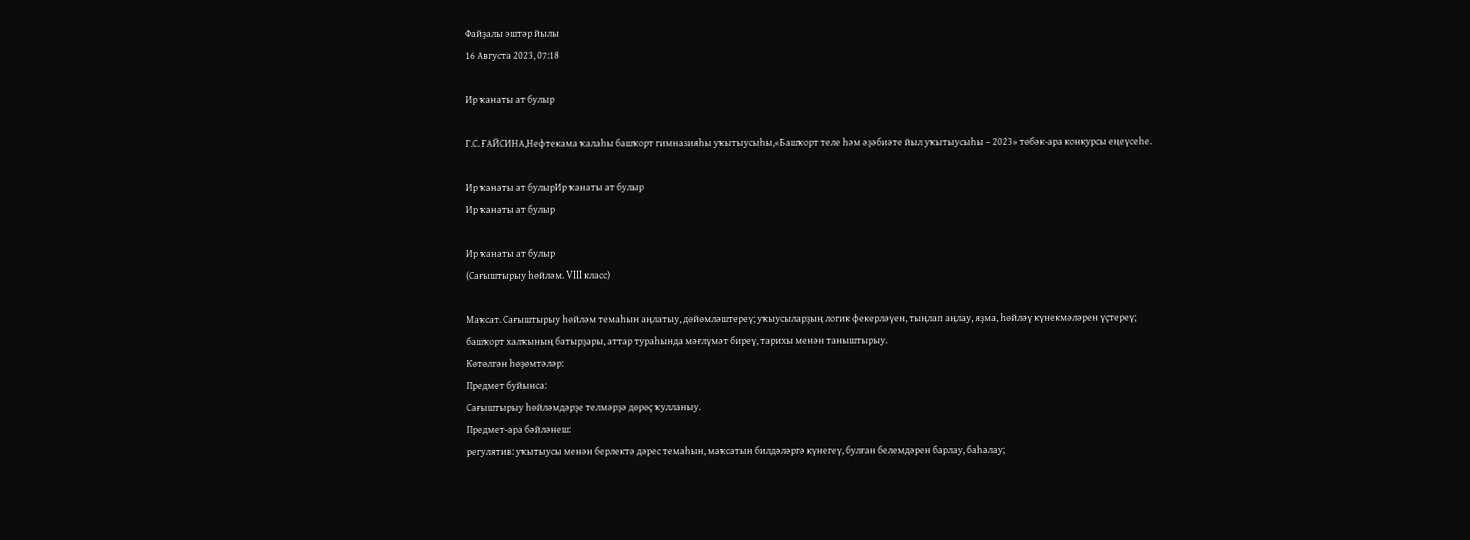Файҙалы эштәр йылы
16 Августа 2023, 07:18

Ир ҡанаты ат булыр

Г.С. ҒАЙСИНА,Нефтекама ҡалаһы башҡорт гимназияһы уҡытыусыһы,«Башҡорт теле һәм әҙәбиәте йыл уҡытыусыһы – 2023» төбәк-ара конкурсы еңеүсеһе.

Ир ҡанаты ат булырИр ҡанаты ат булыр
Ир ҡанаты ат булыр

Ир ҡанаты ат булыр
(Сағыштырыу һөйләм. VIII класс)

Маҡсат. Сағыштырыу һөйләм темаһын аңлатыу, дөйөмләштереү; уҡыусыларҙың логик фекерләүен, тыңлап аңлау, яҙма, һөйләү күнекмәләрен үҫтереү;
башҡорт халҡының батырҙары, аттар тураһында мәғлүмәт биреү, тарихы менән таныштырыу.
Көтөлгән һөҙөмтәләр:
Предмет буйынса:
Сағыштырыу һөйләмдәрҙе телмәрҙә дөрөҫ ҡулланыу.
Предмет-ара бәйләнеш:
регулятив: уҡытыусы менән берлектә дәрес темаһын, маҡсатын билдәләргә күнегеү, булған белемдәрен барлау, баһалау;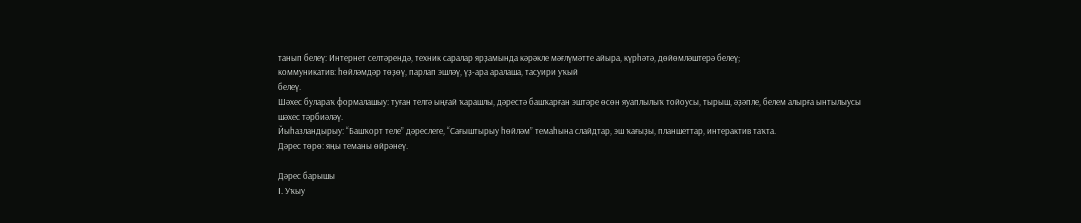танып белеү: Интернет селтәрендә, техник саралар ярҙамында кәрәкле мәғлүмәтте айыра, күрһәтә, дөйөмләштерә белеү;
коммуникатив: һөйләмдәр төҙөү, парлап эшләү, үҙ-ара аралаша, тасуири уҡый
белеү.
Шәхес булараҡ формалашыу: туған телгә ыңғай ҡарашлы, дәрестә башҡарған эштәре өсөн яуаплылыҡ тойоусы, тырыш, әҙәпле, белем алырға ынтылыусы
шәхес тәрбиәләү.
Йыһазландырыу: “Башҡорт теле” дәреслеге, “Сағыштырыу һөйләм” темаһына слайдтар, эш ҡағыҙы, планшеттар, интерактив таҡта.
Дәрес төрө: яңы теманы өйрәнеү.

Дәрес барышы
I. Уҡыу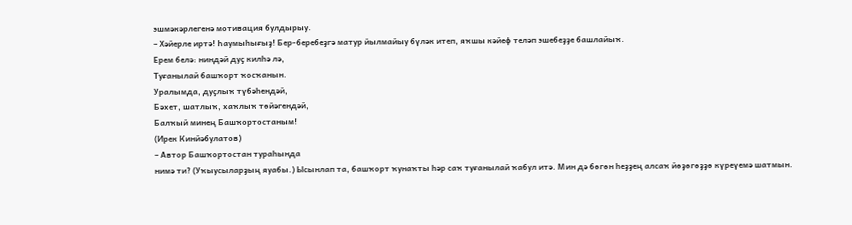эшмәкәрлегенә мотивация булдырыу.
– Хәйерле иртә! Һаумыһығыҙ! Бер-беребеҙгә матур йылмайыу бүләк итеп, яҡшы кәйеф теләп эшебеҙҙе башлайыҡ.
Ерем белә: ниндәй дуҫ килһә лә,
Туғанылай башҡорт ҡосҡанын.
Уралымда, дуҫлыҡ түбәһендәй,
Бәхет, шатлыҡ, хаҡлыҡ төйәгендәй,
Балҡый минең Башҡортостаным!
(Ирек Кинйәбулатов)
– Автор Башҡортостан тураһында
нимә ти? (Уҡыусыларҙың яуабы.) Ысынлап та, башҡорт ҡунаҡты һәр саҡ туғанылай ҡабул итә. Мин дә бөгөн һеҙҙең алсаҡ йөҙөгөҙҙө күреүемә шатмын.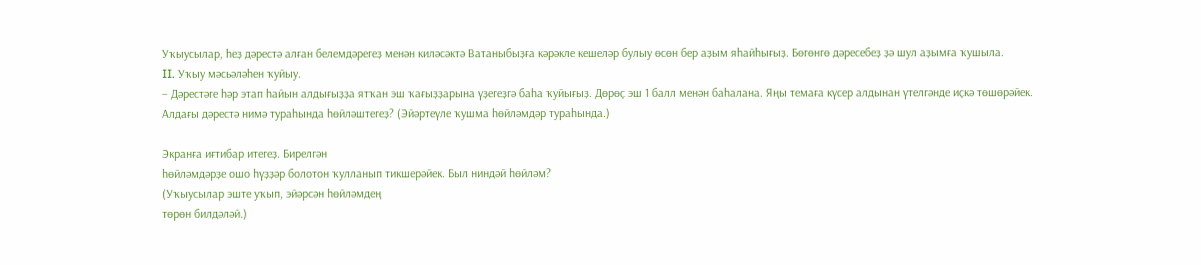Уҡыусылар, һеҙ дәрестә алған белемдәрегеҙ менән киләсәктә Ватаныбыҙға кәрәкле кешеләр булыу өсөн бер аҙым яһайһығыҙ. Бөгөнгө дәресебеҙ ҙә шул аҙымға ҡушыла.
II. Уҡыу мәсьәләһен ҡуйыу.
– Дәрестәге һәр этап һайын алдығыҙҙа ятҡан эш ҡағыҙҙарына үҙегеҙгә баһа ҡуйығыҙ. Дөрөҫ эш 1 балл менән баһалана. Яңы темаға күсер алдынан үтелгәнде иҫкә төшөрәйек. Алдағы дәрестә нимә тураһында һөйләштегеҙ? (Эйәртеүле ҡушма һөйләмдәр тураһында.)

Экранға иғтибар итегеҙ. Бирелгән
һөйләмдәрҙе ошо һүҙҙәр болотон ҡулланып тикшерәйек. Был ниндәй һөйләм?
(Уҡыусылар эште уҡып, эйәрсән һөйләмдең
төрөн билдәләй.)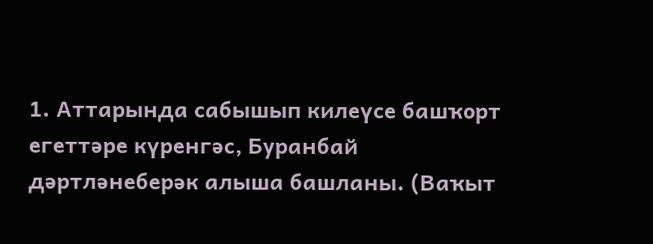1. Аттарында сабышып килеүсе башҡорт егеттәре күренгәс, Буранбай дәртләнеберәк алыша башланы. (Ваҡыт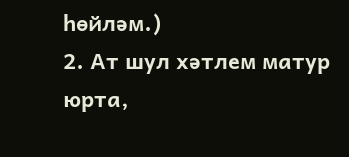һөйләм.)
2. Ат шул хәтлем матур юрта,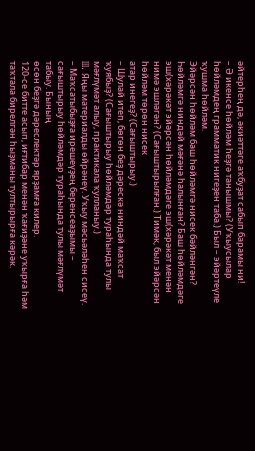әйтерһең дә, әкиәттәге аҡбуҙат сабып барамы ни!
– Ә икенсе һөйләм һеҙгә танышмы? (Уҡыусылар һөйләмдең грамматик нигеҙен таба.) Был – эйәртеүле ҡушма һөйләм.
Эйәрсән һөйләм баш һөйләмгә нисек бәйләнгән? Һөйләмгә ниндәй мәғәнә һалынған? Баш һөйләмдәге эш(хәрәкәт эйәрсән һөйләмдәге эш(хәрәкәт менән нимә эшләгән? (Сағыштырылған.) Тимәк, был эйәрсән һөйләм төрөн нисек
атар инегеҙ? (Сағыштырыу.)
– Шулай итеп, бөгөн беҙ дәрескә ниндәй маҡсат ҡуябыҙ? (Сағыштырыу һөйләмдәр тураһында тулы мәғлүмәт алыу, практикала ҡулланыу.)
III. Яңы материалды өйрәнеү. Уҡыу мәсьәләһен сисеү.
– Маҡсатыбыҙға ирешеүҙең беренсеаҙымы – сағыштырыу һөйләмдәр тураһында тулы мәғлүмәт табыу. Бының
өсөн беҙгә дәреслектәр ярҙамға килер.
120-се битте асып, иғтибар менән ҡағиҙәне уҡырға һәм таҡтала бирелгән һыҙманы тултырырға кәрәк.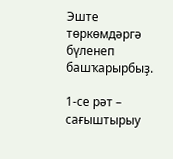Эште төркөмдәргә бүленеп башҡарырбыҙ.

1-се рәт – сағыштырыу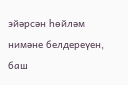эйәрсән һөйләм нимәне белдереүен, баш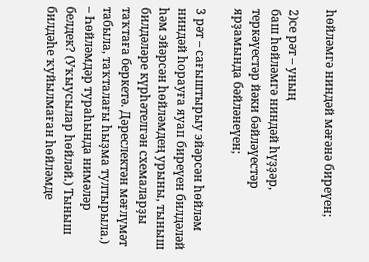һөйләмгә ниндәй мәғәнә биреүен;

2)се рәт – уның
баш һөйләмгә ниндәй һүҙҙәр, теркәүестәр йәки бәйләүестәр ярҙамында бәйләнеүен;

3 рәт – сағыштырыу эйәрсән һөйләм ниндәй һорауға яуап биреүен билдәләй һәм эйәрсән һөйләмдең урыны, тыныш билдәләре күрһәтелгән схемаларҙы таҡтаға беркетә. Дәреслектән мәғлүмәт табыла, таҡталағы һыҙма тултырыла.)
– Һөйләмдәр тураһында нимәләр белдек? (Уҡыусылар һөйләй.) Тыныш билдәһе ҡуйылмаған һөйләмде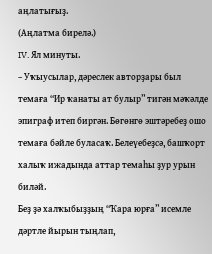аңлатығыҙ.
(Аңлатма бирелә.)
IV. Ял минуты.
– Уҡыусылар, дәреслек авторҙары был темаға “Ир ҡанаты ат булыр” тигән мәҡәлде эпиграф итеп биргән. Бөгөнгө эштәребеҙ ошо темаға бәйле буласаҡ. Белеүебеҙсә, башҡорт халыҡ ижадында аттар темаһы ҙур урын биләй.
Беҙ ҙә халҡыбыҙҙың “Ҡара юрға” исемле дәртле йырын тыңлап,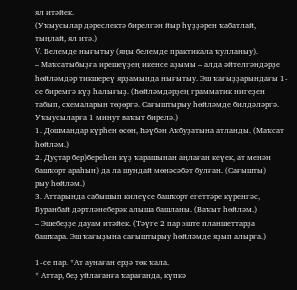ял итәйек.
(Уҡыусылар дәреслектә бирелгән йыр һүҙҙәрен ҡабатлай, тыңлай, ял итә.)
V. Белемде нығытыу (яңы белемде практикала ҡулланыу).
– Маҡсатыбыҙға ирешеүҙең икенсе аҙымы – алда әйтелгәндәрҙе һөйләмдәр тикшереү ярҙамында нығытыу. Эш ҡағыҙҙарындағы 1-се биремгә күҙ һалығыҙ. (Һөйләмдәрҙең грамматик нигеҙен табып, схемаларын төҙөргә. Сағыштырыу һөйләмде билдәләргә. Уҡыусыларға 1 минут ваҡыт бирелә.)
1. Дошмандар күрһен өсөн, Һәүбән Аҡбуҙатына атланды. (Маҡсат һөйләм.)
2. Дуҫтар бер)береһен күҙ ҡарашынан аңлаған кеүек, ат менән башҡорт араһын) да ла шундай мөнәсәбәт булған. (Сағышты)
рыу һөйләм.)
3. Аттарында сабышып килеүсе башҡорт егеттәре күренгәс, Буранбай дәртләнеберәк алыша башланы. (Ваҡыт һөйләм.)
– Эшебеҙҙе дауам итәйек. (Тәүге 2 пар эште планшеттарҙа башҡара. Эш ҡағыҙына сағыштырыу һөйләмде яҙып алырға.)

1-се пар. *Ат аунаған ерҙә төк ҡала.
* Аттар, беҙ уйлағанға ҡарағанда, күпкә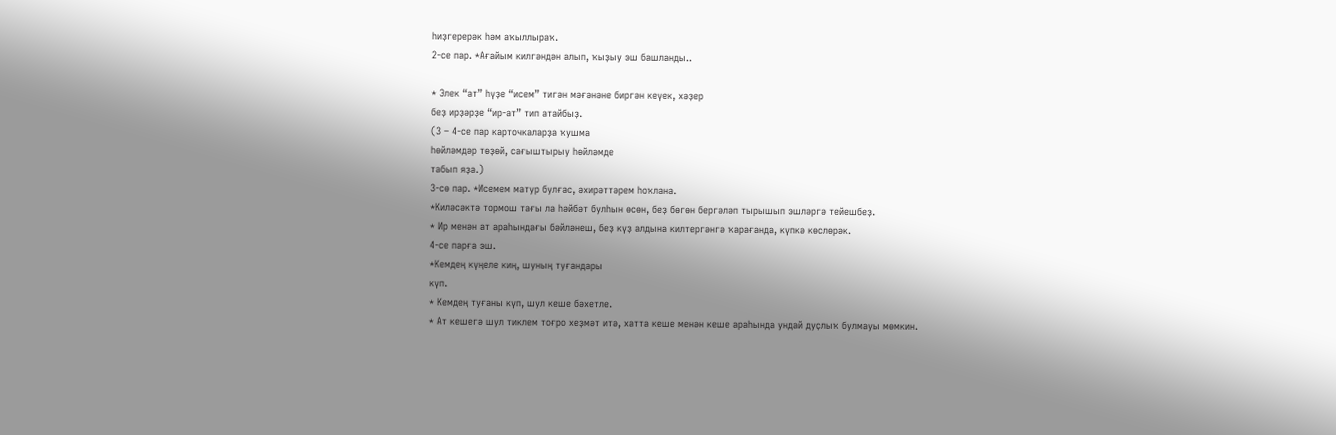һиҙгерерәк һәм аҡыллыраҡ.
2-се пар. *Ағайым килгәндән алып, ҡыҙыу эш башланды..

* Элек “ат” һүҙе “исем” тигән мәғәнәне биргән кеүек, хәҙер
беҙ ирҙәрҙе “ир-ат” тип атайбыҙ.
(3 – 4-се пар карточкаларҙа ҡушма
һөйләмдәр төҙөй, сағыштырыу һөйләмде
табып яҙа.)
3-сө пар. *Исемем матур булғас, әхирәттәрем һоҡлана.
*Киләсәктә тормош тағы ла һәйбәт булһын өсөн, беҙ бөгөн бергәләп тырышып эшләргә тейешбеҙ.
* Ир менән ат араһындағы бәйләнеш, беҙ күҙ алдына килтергәнгә ҡарағанда, күпкә көслөрәк.
4-се парға эш.
*Кемдең күңеле киң, шуның туғандары
күп.
* Кемдең туғаны күп, шул кеше бәхетле.
* Ат кешегә шул тиклем тоғро хеҙмәт итә, хатта кеше менән кеше араһында ундай дуҫлыҡ булмауы мөмкин.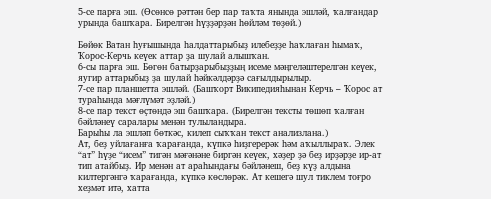5-се парға эш. (Өсөнсө рәттән бер пар таҡта янында эшләй, ҡалғандар урында башҡара. Бирелгән һүҙҙәрҙән һөйләм төҙөй.)

Бөйөк Ватан һуғышында һалдаттарыбыҙ илебеҙҙе һаҡлаған һымаҡ, Ҡорос-Керчь кеүек аттар ҙа шулай алышҡан.
6-сы парға эш. Бөгөн батырҙарыбыҙҙың исеме мәңгеләштерелгән кеүек, яугир аттарыбыҙ ҙа шулай һәйкәлдәрҙә сағылдырылыр.
7-се пар планшетта эшләй. (Башҡорт Википедияһынан Керчь – Ҡорос ат тураһында мәғлүмәт эҙләй.)
8-се пар текст өҫтөндә эш башҡара. (Бирелгән тексты төшөп ҡалған бәйләнеү саралары менән тулыландыра.
Барыһы ла эшләп бөткәс, килеп сыҡҡан текст анализлана.)
Ат, беҙ уйлағанға ҡарағанда, күпкә һиҙгерерәк һәм аҡыллыраҡ. Элек “ат” һүҙе “исем” тигән мәғәнәне биргән кеүек, хәҙер ҙә беҙ ирҙәрҙе ир-ат тип атайбыҙ. Ир менән ат араһындағы бәйләнеш, беҙ күҙ алдына килтергәнгә ҡарағанда, күпкә көслөрәк. Ат кешегә шул тиклем тоғро хеҙмәт итә, хатта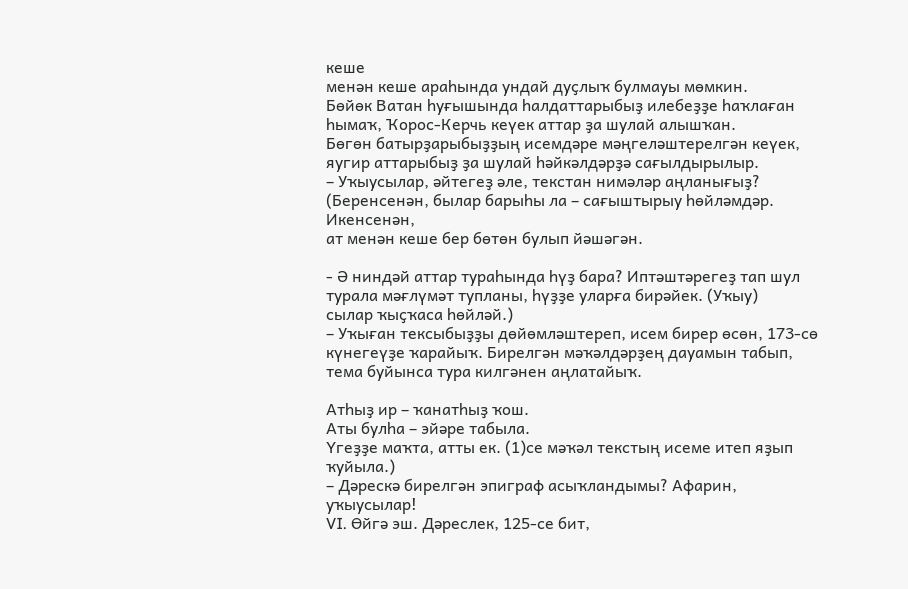кеше
менән кеше араһында ундай дуҫлыҡ булмауы мөмкин.
Бөйөк Ватан һуғышында һалдаттарыбыҙ илебеҙҙе һаҡлаған һымаҡ, Ҡорос-Керчь кеүек аттар ҙа шулай алышҡан.
Бөгөн батырҙарыбыҙҙың исемдәре мәңгеләштерелгән кеүек, яугир аттарыбыҙ ҙа шулай һәйкәлдәрҙә сағылдырылыр.
– Уҡыусылар, әйтегеҙ әле, текстан нимәләр аңланығыҙ? (Беренсенән, былар барыһы ла – сағыштырыу һөйләмдәр. Икенсенән,
ат менән кеше бер бөтөн булып йәшәгән.

- Ә ниндәй аттар тураһында һүҙ бара? Иптәштәрегеҙ тап шул турала мәғлүмәт тупланы, һүҙҙе уларға бирәйек. (Уҡыу)
сылар ҡыҫҡаса һөйләй.)
– Уҡыған тексыбыҙҙы дөйөмләштереп, исем бирер өсөн, 173-сө күнегеүҙе ҡарайыҡ. Бирелгән мәҡәлдәрҙең дауамын табып, тема буйынса тура килгәнен аңлатайыҡ.

Атһыҙ ир – ҡанатһыҙ ҡош.
Аты булһа – эйәре табыла.
Үгеҙҙе маҡта, атты ек. (1)се мәҡәл текстың исеме итеп яҙып ҡуйыла.)
– Дәрескә бирелгән эпиграф асыҡландымы? Афарин, уҡыусылар!
VI. Өйгә эш. Дәреслек, 125-се бит,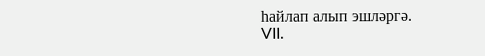һайлап алып эшләргә.
VII.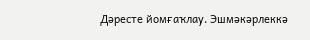Дәресте йомғаҡлау. Эшмәкәрлеккә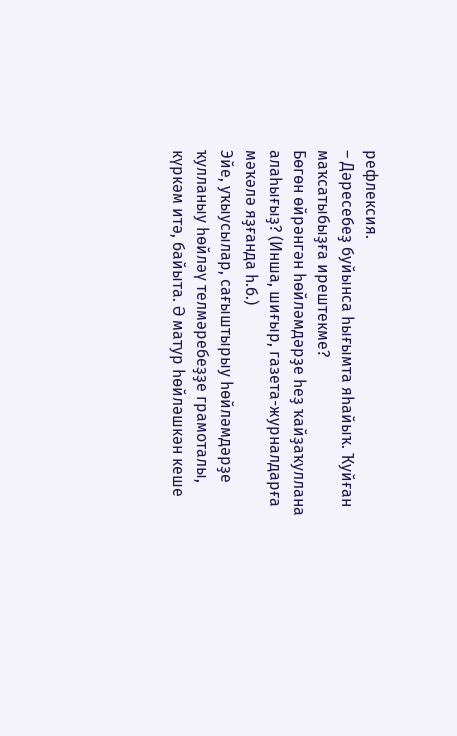рефлексия.
– Дәресебеҙ буйынса һығымта яһайыҡ. Ҡуйған маҡсатыбыҙға ирештекме?
Бөгөн өйрәнгән һөйләмдәрҙе һеҙ ҡайҙаҡуллана алаһығыҙ? (Инша, шиғыр, газета-журналдарға мәҡәлә яҙғанда һ.б.)
Эйе, уҡыусылар, сағыштырыу һөйләмдәрҙе ҡулланыу һөйләү телмәребеҙҙе грамоталы, күркәм итә, байыта. Ә матур һөйләшкән кеше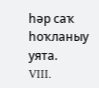һәр саҡ һоҡланыу уята.
VIII.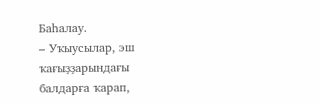Баһалау.
– Уҡыусылар, эш ҡағыҙҙарындағы балдарға ҡарап,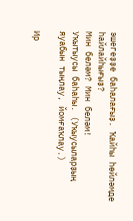эшегеҙҙе баһалағыҙ. Ҡайһы һөйләмде һайлайһығыҙ?
Мин беләм? Мин беләм!
Уҡытыусы баһаһы. (Уҡыусыларҙың яуабын тыңлау, йомғаҡлау.)

Ир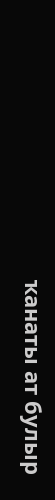ҡанаты ат булыр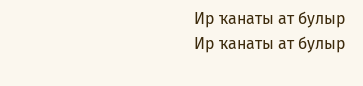Ир ҡанаты ат булыр
Ир ҡанаты ат булыр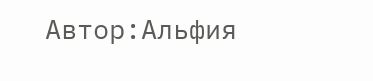Автор:Альфия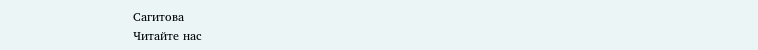Сагитова
Читайте нас